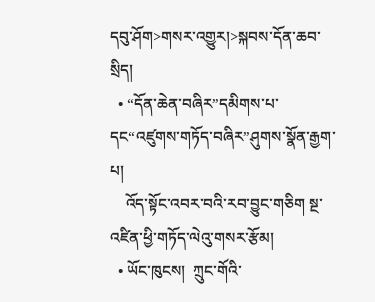དབུ་ཤོག>གསར་འགྱུར།>སྐབས་དོན་ཆབ་སྲིད།
  • “དོན་ཆེན་བཞིར”དམིགས་པ་དང“འཛུགས་གཏོད་བཞིར”ཤུགས་སྣོན་རྒྱག་པ།
    འོད་སྟོང་འབར་བའི་རབ་བྱུང་གཅིག སྔ་འཛིན་ཕྱི་གཏོད་ལེའུ་གསར་རྩོམ།
  • ཡོང་ཁུངས།  ཀྲུང་གོའི་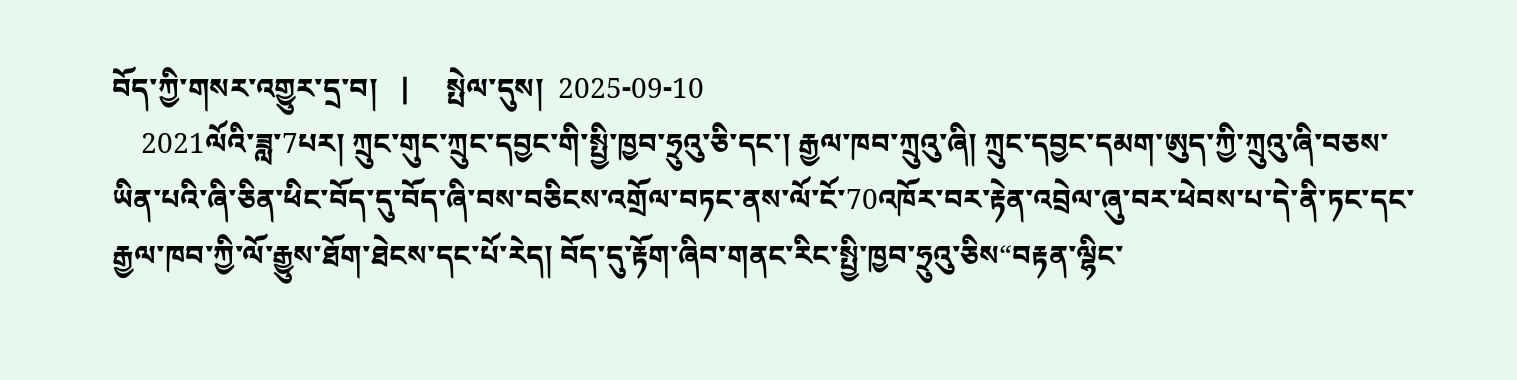བོད་ཀྱི་གསར་འགྱུར་དྲ་བ།   |     སྤེལ་དུས།  2025-09-10
    2021ལོའི་ཟླ་7པར། ཀྲུང་གུང་ཀྲུང་དབྱང་གི་སྤྱི་ཁྱབ་ཧྲུའུ་ཅི་དང་། རྒྱལ་ཁབ་ཀྲུའུ་ཞི། ཀྲུང་དབྱང་དམག་ཨུད་ཀྱི་ཀྲུའུ་ཞི་བཅས་ཡིན་པའི་ཞི་ཅིན་ཕིང་བོད་དུ་བོད་ཞི་བས་བཅིངས་འགྲོལ་བཏང་ནས་ལོ་ངོ་70འཁོར་བར་རྟེན་འབྲེལ་ཞུ་བར་ཕེབས་པ་དེ་ནི་ཏང་དང་རྒྱལ་ཁབ་ཀྱི་ལོ་རྒྱུས་ཐོག་ཐེངས་དང་པོ་རེད། བོད་དུ་རྟོག་ཞིབ་གནང་རིང་སྤྱི་ཁྱབ་ཧྲུའུ་ཅིས“བརྟན་ལྷིང་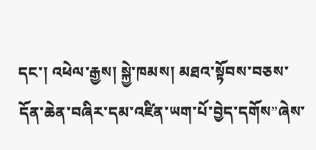དང་། འཕེལ་རྒྱས། སྐྱེ་ཁམས། མཐའ་སྟོབས་བཅས་དོན་ཆེན་བཞིར་དམ་འཛིན་ཡག་པོ་བྱེད་དགོས”ཞེས་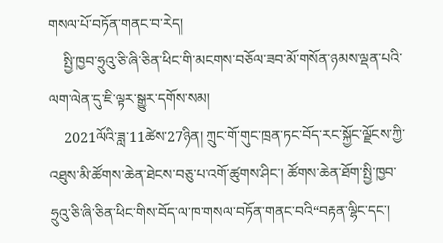གསལ་པོ་བཏོན་གནང་བ་རེད།
    སྤྱི་ཁྱབ་ཧྲུའུ་ཅི་ཞི་ཅིན་ཕིང་གི་མངགས་བཅོལ་ཟབ་མོ་གསོན་ཉམས་ལྡན་པའི་ལག་ལེན་དུ་ཇི་ལྟར་སྒྱུར་དགོས་སམ།
    2021ལོའི་ཟླ་11ཚེས་27ཉིན། ཀྲུང་གོ་གུང་ཁྲན་ཏང་བོད་རང་སྐྱོང་ལྗོངས་ཀྱི་འཐུས་མི་ཚོགས་ཆེན་ཐེངས་བཅུ་པ་འགོ་ཚུགས་ཤིང་། ཚོགས་ཆེན་ཐོག་སྤྱི་ཁྱབ་ཧྲུའུ་ཅི་ཞི་ཅིན་ཕིང་གིས་བོད་ལ་ཁ་གསལ་བཏོན་གནང་བའི“བརྟན་ལྷིང་དང་།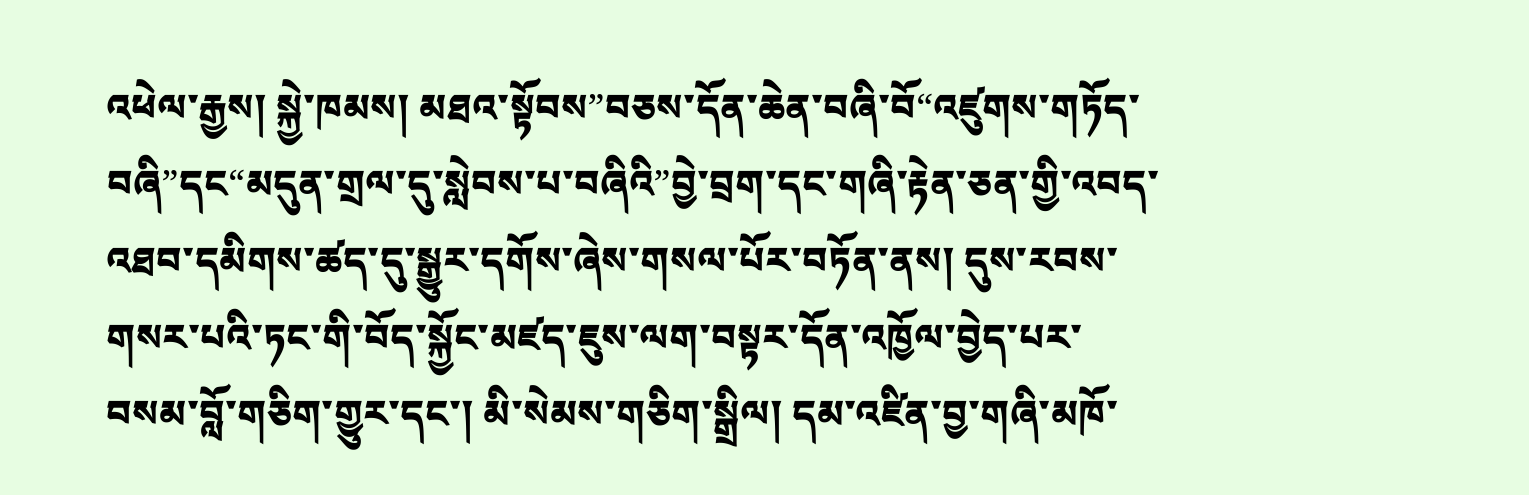འཕེལ་རྒྱས། སྐྱེ་ཁམས། མཐའ་སྟོབས”བཅས་དོན་ཆེན་བཞི་བོ“འཛུགས་གཏོད་བཞི”དང“མདུན་གྲལ་དུ་སླེབས་པ་བཞིའི”བྱེ་བྲག་དང་གཞི་རྟེན་ཅན་གྱི་འབད་འཐབ་དམིགས་ཚད་དུ་སྒྱུར་དགོས་ཞེས་གསལ་པོར་བཏོན་ནས། དུས་རབས་གསར་པའི་ཏང་གི་བོད་སྐྱོང་མཛད་ཇུས་ལག་བསྟར་དོན་འཁྱོལ་བྱེད་པར་བསམ་བློ་གཅིག་གྱུར་དང་། མི་སེམས་གཅིག་སྒྲིལ། དམ་འཛིན་བྱ་གཞི་མཁོ་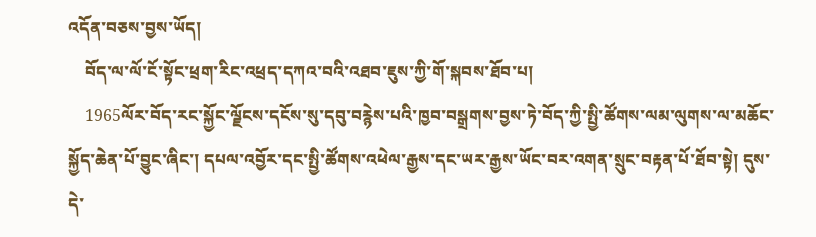འདོན་བཅས་བྱས་ཡོད།
    བོད་ལ་ལོ་ངོ་སྟོང་ཕྲག་རིང་འཕྲད་དཀའ་བའི་འཐབ་ཇུས་ཀྱི་གོ་སྐབས་ཐོབ་པ།
    1965ལོར་བོད་རང་སྐྱོང་ལྗོངས་དངོས་སུ་དབུ་བརྙེས་པའི་ཁྱབ་བསྒྲགས་བྱས་ཏེ་བོད་ཀྱི་སྤྱི་ཚོགས་ལམ་ལུགས་ལ་མཆོང་སྐྱོད་ཆེན་པོ་བྱུང་ཞིང་། དཔལ་འབྱོར་དང་སྤྱི་ཚོགས་འཕེལ་རྒྱས་དང་ཡར་རྒྱས་ཡོང་བར་འགན་སྲུང་བརྟན་པོ་ཐོབ་སྟེ། དུས་དེ་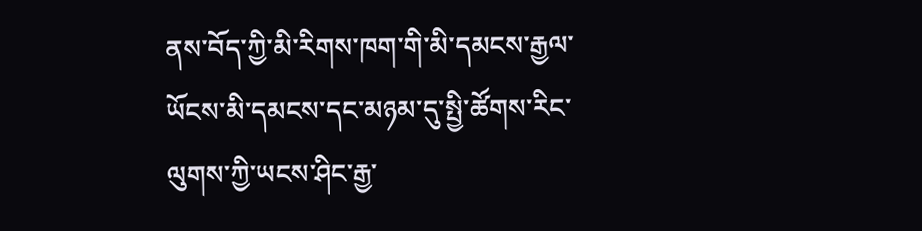ནས་བོད་ཀྱི་མི་རིགས་ཁག་གི་མི་དམངས་རྒྱལ་ཡོངས་མི་དམངས་དང་མཉམ་དུ་སྤྱི་ཚོགས་རིང་ལུགས་ཀྱི་ཡངས་ཤིང་རྒྱ་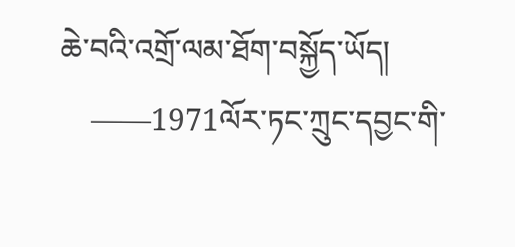ཆེ་བའི་འགྲོ་ལམ་ཐོག་བསྐྱོད་ཡོད།
    ——1971ལོར་ཏང་ཀྲུང་དབྱང་གི་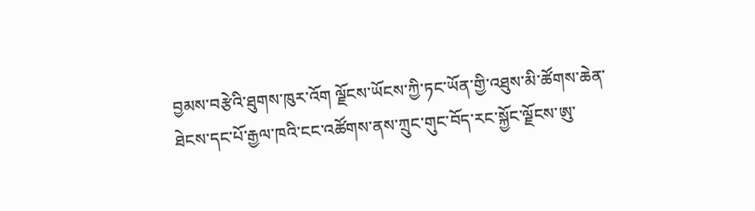བྱམས་བརྩེའི་ཐུགས་ཁུར་འོག ལྗོངས་ཡོངས་ཀྱི་ཏང་ཡོན་གྱི་འཐུས་མི་ཚོགས་ཆེན་ཐེངས་དང་པོ་རྒྱལ་ཁའི་ངང་འཚོགས་ནས་ཀྲུང་གུང་བོད་རང་སྐྱོང་ལྗོངས་ཨུ་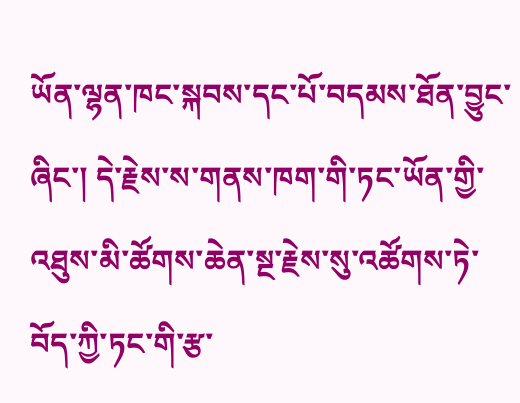ཡོན་ལྷན་ཁང་སྐབས་དང་པོ་བདམས་ཐོན་བྱུང་ཞིང་། དེ་རྗེས་ས་གནས་ཁག་གི་ཏང་ཡོན་གྱི་འཐུས་མི་ཚོགས་ཆེན་སྔ་རྗེས་སུ་འཚོགས་ཏེ་བོད་ཀྱི་ཏང་གི་རྩ་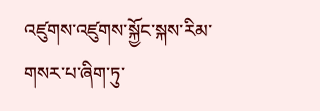འཛུགས་འཛུགས་སྐྱོང་སྐས་རིམ་གསར་པ་ཞིག་ཏུ་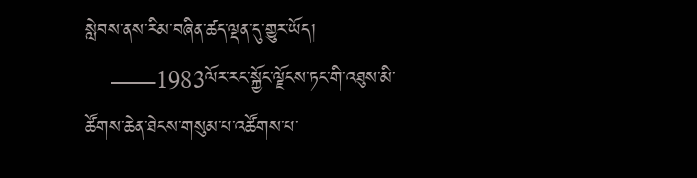སླེབས་ནས་རིམ་བཞིན་ཚད་ལྡན་དུ་གྱུར་ཡོད།
    ——1983ལོར་རང་སྐྱོང་ལྗོངས་ཏང་གི་འཐུས་མི་ཚོགས་ཆེན་ཐེངས་གསུམ་པ་འཚོགས་པ་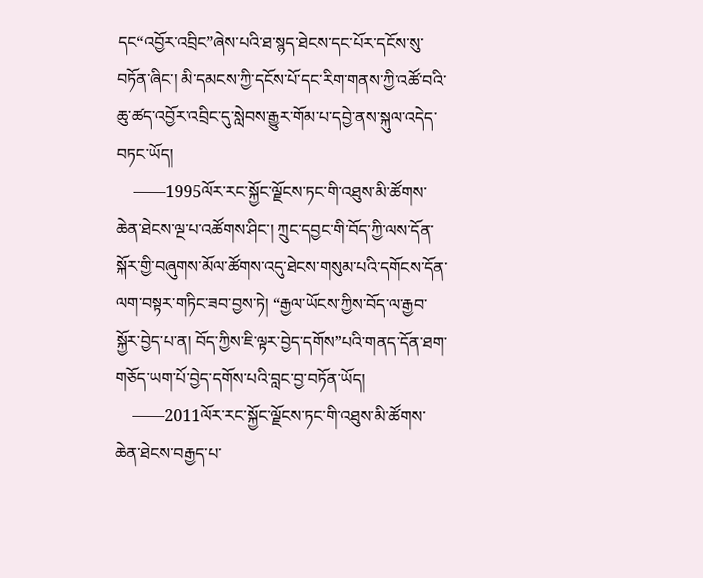དང“འབྱོར་འབྲིང”ཞེས་པའི་ཐ་སྙད་ཐེངས་དང་པོར་དངོས་སུ་བཏོན་ཞིང་། མི་དམངས་ཀྱི་དངོས་པོ་དང་རིག་གནས་ཀྱི་འཚོ་བའི་ཆུ་ཚད་འབྱོར་འབྲིང་དུ་སླེབས་རྒྱུར་གོམ་པ་དབྱེ་ནས་སྐུལ་འདེད་བཏང་ཡོད།
    ——1995ལོར་རང་སྐྱོང་ལྗོངས་ཏང་གི་འཐུས་མི་ཚོགས་ཆེན་ཐེངས་ལྔ་པ་འཚོགས་ཤིང་། ཀྲུང་དབྱང་གི་བོད་ཀྱི་ལས་དོན་སྐོར་གྱི་བཞུགས་མོལ་ཚོགས་འདུ་ཐེངས་གསུམ་པའི་དགོངས་དོན་ལག་བསྟར་གཏིང་ཟབ་བྱས་ཏེ། “རྒྱལ་ཡོངས་ཀྱིས་བོད་ལ་རྒྱབ་སྐྱོར་བྱེད་པ་ན། བོད་ཀྱིས་ཇི་ལྟར་བྱེད་དགོས”པའི་གནད་དོན་ཐག་གཅོད་ཡག་པོ་བྱེད་དགོས་པའི་བླང་བྱ་བཏོན་ཡོད།
    ——2011ལོར་རང་སྐྱོང་ལྗོངས་ཏང་གི་འཐུས་མི་ཚོགས་ཆེན་ཐེངས་བརྒྱད་པ་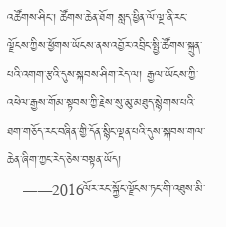འཚོགས་ཤིང་། ཚོགས་ཆེན་ཐོག སླད་ཕྱིན་ལོ་ལྔ་ནི་རང་ལྗོངས་ཀྱིས་ཕྱོགས་ཡོངས་ནས་འབྱོར་འབྲིང་སྤྱི་ཚོགས་སྐྲུན་པའི་འགག་རྩའི་དུས་སྐབས་ཤིག་རེད་ལ། རྒྱལ་ཡོངས་ཀྱི་འཕེལ་རྒྱས་གོམ་སྟབས་ཀྱི་རྗེས་སུ་མུ་མཐུད་སྙེགས་པའི་ཐག་གཅོད་རང་བཞིན་གྱི་དོན་སྙིང་ལྡན་པའི་དུས་སྐབས་གལ་ཆེན་ཞིག་ཀྱང་རེད་ཅེས་བསྟན་ཡོད།
    ——2016ལོར་རང་སྐྱོང་ལྗོངས་ཏང་གི་འཐུས་མི་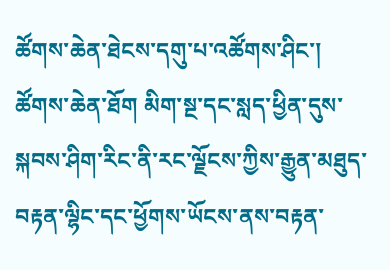ཚོགས་ཆེན་ཐེངས་དགུ་པ་འཚོགས་ཤིང་། ཚོགས་ཆེན་ཐོག མིག་སྔ་དང་སླད་ཕྱིན་དུས་སྐབས་ཤིག་རིང་ནི་རང་ལྗོངས་ཀྱིས་རྒྱུན་མཐུད་བརྟན་ལྷིང་དང་ཕྱོགས་ཡོངས་ནས་བརྟན་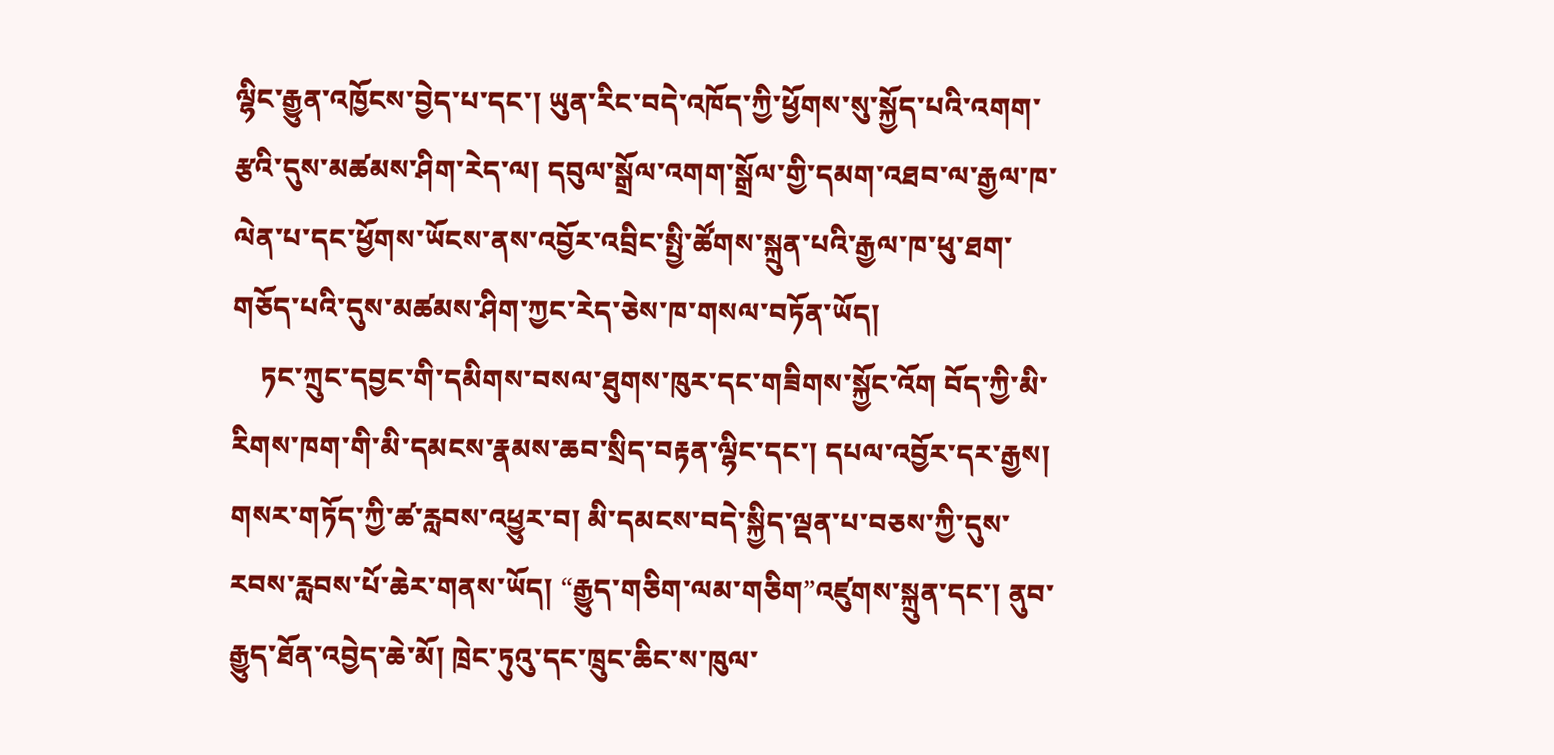ལྷིང་རྒྱུན་འཁྱོངས་བྱེད་པ་དང་། ཡུན་རིང་བདེ་འཁོད་ཀྱི་ཕྱོགས་སུ་སྐྱོད་པའི་འགག་རྩའི་དུས་མཚམས་ཤིག་རེད་ལ། དབུལ་སྒྲོལ་འགག་སྒྲོལ་གྱི་དམག་འཐབ་ལ་རྒྱལ་ཁ་ལེན་པ་དང་ཕྱོགས་ཡོངས་ནས་འབྱོར་འབྲིང་སྤྱི་ཚོགས་སྐྲུན་པའི་རྒྱལ་ཁ་ཕུ་ཐག་གཅོད་པའི་དུས་མཚམས་ཤིག་ཀྱང་རེད་ཅེས་ཁ་གསལ་བཏོན་ཡོད།
    ཏང་ཀྲུང་དབྱང་གི་དམིགས་བསལ་ཐུགས་ཁུར་དང་གཟིགས་སྐྱོང་འོག བོད་ཀྱི་མི་རིགས་ཁག་གི་མི་དམངས་རྣམས་ཆབ་སྲིད་བརྟན་ལྷིང་དང་། དཔལ་འབྱོར་དར་རྒྱས། གསར་གཏོད་ཀྱི་ཚ་རླབས་འཕྱུར་བ། མི་དམངས་བདེ་སྐྱིད་ལྡན་པ་བཅས་ཀྱི་དུས་རབས་རླབས་པོ་ཆེར་གནས་ཡོད། “རྒྱུད་གཅིག་ལམ་གཅིག”འཛུགས་སྐྲུན་དང་། ནུབ་རྒྱུད་ཐོན་འབྱེད་ཆེ་མོ། ཁྲེང་ཏུའུ་དང་ཁྲུང་ཆིང་ས་ཁུལ་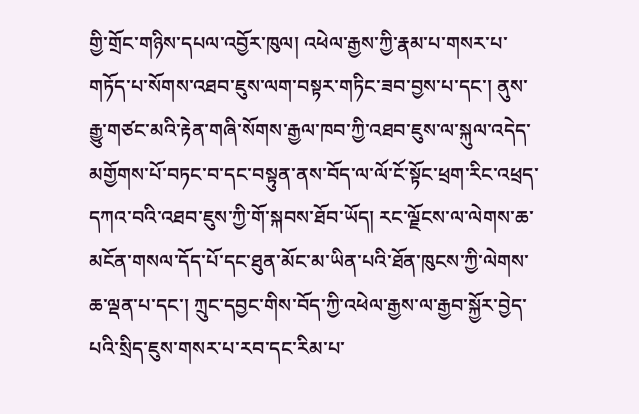གྱི་གྲོང་གཉིས་དཔལ་འབྱོར་ཁུལ། འཕེལ་རྒྱས་ཀྱི་རྣམ་པ་གསར་པ་གཏོད་པ་སོགས་འཐབ་ཇུས་ལག་བསྟར་གཏིང་ཟབ་བྱས་པ་དང་། ནུས་རྒྱུ་གཙང་མའི་རྟེན་གཞི་སོགས་རྒྱལ་ཁབ་ཀྱི་འཐབ་ཇུས་ལ་སྐུལ་འདེད་མགྱོགས་པོ་བཏང་བ་དང་བསྟུན་ནས་བོད་ལ་ལོ་ངོ་སྟོང་ཕྲག་རིང་འཕྲད་དཀའ་བའི་འཐབ་ཇུས་ཀྱི་གོ་སྐབས་ཐོབ་ཡོད། རང་ལྗོངས་ལ་ལེགས་ཆ་མངོན་གསལ་དོད་པོ་དང་ཐུན་མོང་མ་ཡིན་པའི་ཐོན་ཁུངས་ཀྱི་ལེགས་ཆ་ལྡན་པ་དང་། ཀྲུང་དབྱང་གིས་བོད་ཀྱི་འཕེལ་རྒྱས་ལ་རྒྱབ་སྐྱོར་བྱེད་པའི་སྲིད་ཇུས་གསར་པ་རབ་དང་རིམ་པ་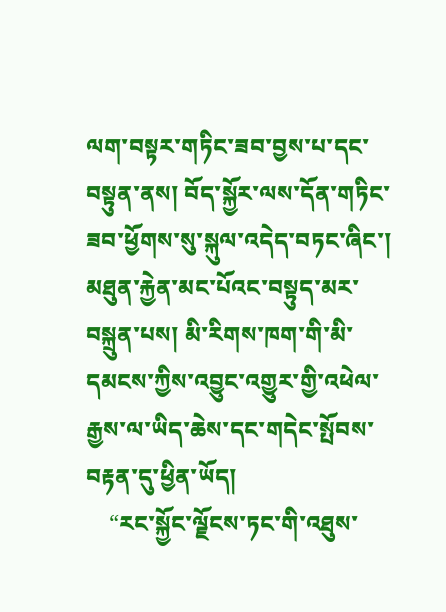ལག་བསྟར་གཏིང་ཟབ་བྱས་པ་དང་བསྟུན་ནས། བོད་སྐྱོར་ལས་དོན་གཏིང་ཟབ་ཕྱོགས་སུ་སྐུལ་འདེད་བཏང་ཞིང་། མཐུན་རྐྱེན་མང་པོའང་བསྟུད་མར་བསྐྲུན་པས། མི་རིགས་ཁག་གི་མི་དམངས་ཀྱིས་འབྱུང་འགྱུར་གྱི་འཕེལ་རྒྱས་ལ་ཡིད་ཆེས་དང་གདེང་སྤོབས་བརྟན་དུ་ཕྱིན་ཡོད།
    “རང་སྐྱོང་ལྗོངས་ཏང་གི་འཐུས་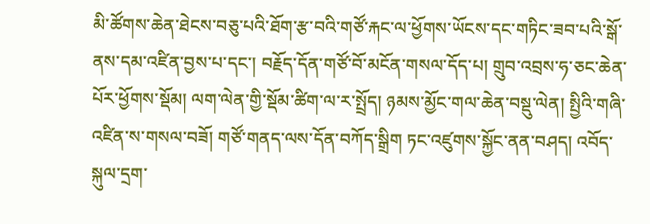མི་ཚོགས་ཆེན་ཐེངས་བཅུ་པའི་ཐོག་རྩ་བའི་གཙོ་རྐང་ལ་ཕྱོགས་ཡོངས་དང་གཏིང་ཟབ་པའི་སྒོ་ནས་དམ་འཛིན་བྱས་པ་དང་། བརྗོད་དོན་གཙོ་བོ་མངོན་གསལ་དོད་པ། གྲུབ་འབྲས་ཧ་ཅང་ཆེན་པོར་ཕྱོགས་སྡོམ། ལག་ལེན་གྱི་སྡོམ་ཚིག་ལ་ར་སྤྲོད། ཉམས་མྱོང་གལ་ཆེན་བསྡུ་ལེན། སྤྱིའི་གཞི་འཛིན་ས་གསལ་བཟོ། གཙོ་གནད་ལས་དོན་བཀོད་སྒྲིག ཏང་འཛུགས་སྐྱོང་ནན་བཤད། འབོད་སྐུལ་དྲག་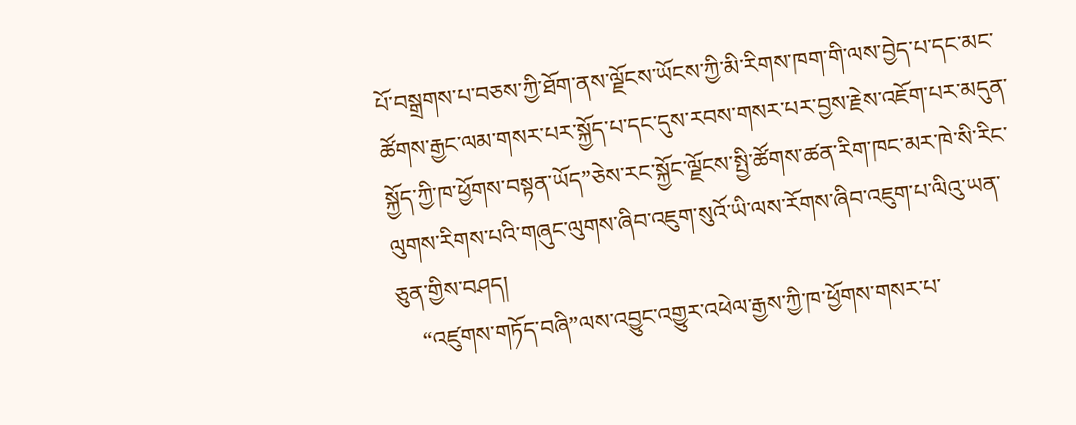པོ་བསྒྲགས་པ་བཅས་ཀྱི་ཐོག་ནས་ལྗོངས་ཡོངས་ཀྱི་མི་རིགས་ཁག་གི་ལས་བྱེད་པ་དང་མང་ཚོགས་རྒྱང་ལམ་གསར་པར་སྐྱོད་པ་དང་དུས་རབས་གསར་པར་བྱས་རྗེས་འཇོག་པར་མདུན་སྐྱོད་ཀྱི་ཁ་ཕྱོགས་བསྟན་ཡོད”ཅེས་རང་སྐྱོང་ལྗོངས་སྤྱི་ཚོགས་ཚན་རིག་ཁང་མར་ཁེ་སི་རིང་ལུགས་རིགས་པའི་གཞུང་ལུགས་ཞིབ་འཇུག་སུའོ་ཡི་ལས་རོགས་ཞིབ་འཇུག་པ་ལིའུ་ཡན་ཅུན་གྱིས་བཤད།
    “འཛུགས་གཏོད་བཞི”ལས་འབྱུང་འགྱུར་འཕེལ་རྒྱས་ཀྱི་ཁ་ཕྱོགས་གསར་པ་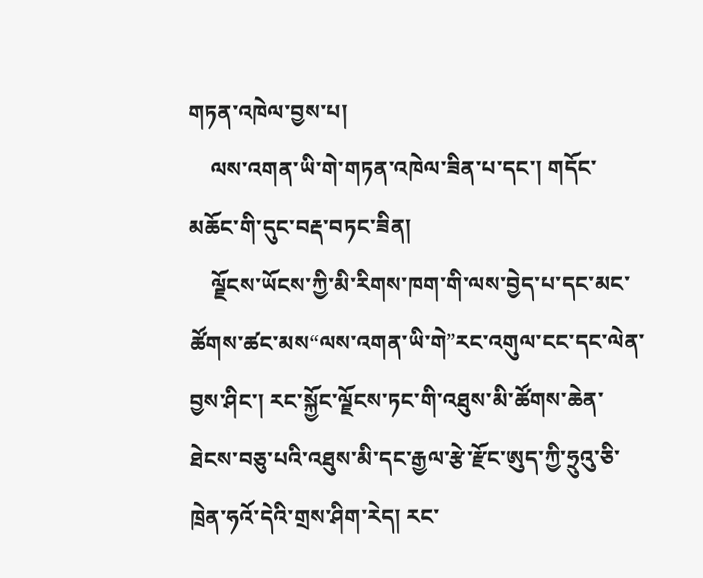གཏན་འཁེལ་བྱས་པ།
    ལས་འགན་ཡི་གེ་གཏན་འཁེལ་ཟིན་པ་དང་། གདོང་མཆོང་གི་དུང་བརྡ་བཏང་ཟིན།
    ལྗོངས་ཡོངས་ཀྱི་མི་རིགས་ཁག་གི་ལས་བྱེད་པ་དང་མང་ཚོགས་ཚང་མས“ལས་འགན་ཡི་གེ”རང་འགུལ་ངང་དང་ལེན་བྱས་ཤིང་། རང་སྐྱོང་ལྗོངས་ཏང་གི་འཐུས་མི་ཚོགས་ཆེན་ཐེངས་བཅུ་པའི་འཐུས་མི་དང་རྒྱལ་རྩེ་རྫོང་ཨུད་ཀྱི་ཧྲུའུ་ཅི་ཁྲེན་ཧའོ་དེའི་གྲས་ཤིག་རེད། རང་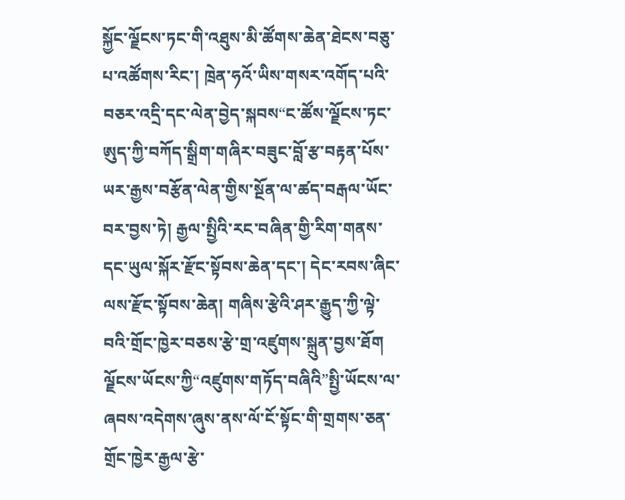སྐྱོང་ལྗོངས་ཏང་གི་འཐུས་མི་ཚོགས་ཆེན་ཐེངས་བཅུ་པ་འཚོགས་རིང་། ཁྲེན་ཧའོ་ཡིས་གསར་འགོད་པའི་བཅར་འདྲི་དང་ལེན་བྱེད་སྐབས“ང་ཚོས་ལྗོངས་ཏང་ཨུད་ཀྱི་བཀོད་སྒྲིག་གཞིར་བཟུང་བློ་རྩ་བརྟན་པོས་ཡར་རྒྱས་བརྩོན་ལེན་གྱིས་སྔོན་ལ་ཚད་བརྒལ་ཡོང་བར་བྱས་ཏེ། རྒྱལ་སྤྱིའི་རང་བཞིན་གྱི་རིག་གནས་དང་ཡུལ་སྐོར་རྫོང་སྟོབས་ཆེན་དང་། དེང་རབས་ཞིང་ལས་རྫོང་སྟོབས་ཆེན། གཞིས་རྩེའི་ཤར་རྒྱུད་ཀྱི་ལྟེ་བའི་གྲོང་ཁྱེར་བཅས་རྩེ་གྲ་འཛུགས་སྐྲུན་བྱས་ཐོག ལྗོངས་ཡོངས་ཀྱི“འཛུགས་གཏོད་བཞིའི”སྤྱི་ཡོངས་ལ་ཞབས་འདེགས་ཞུས་ནས་ལོ་ངོ་སྟོང་གི་གྲགས་ཅན་གྲོང་ཁྱེར་རྒྱལ་རྩེ་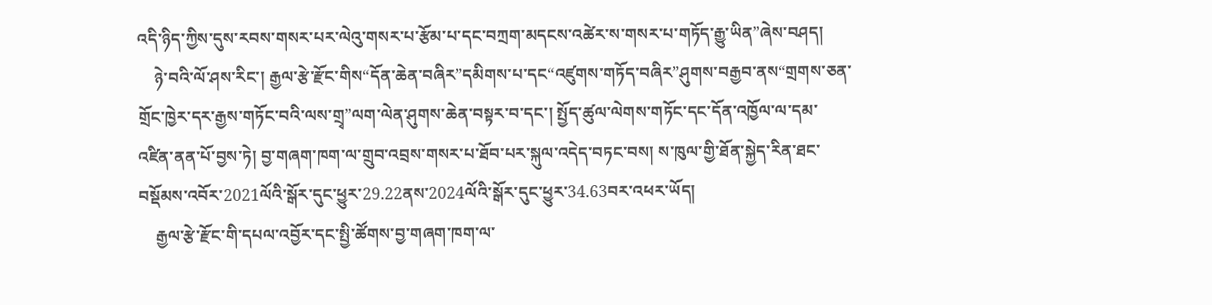འདི་ཉིད་ཀྱིས་དུས་རབས་གསར་པར་ལེའུ་གསར་པ་རྩོམ་པ་དང་བཀྲག་མདངས་འཚེར་ས་གསར་པ་གཏོད་རྒྱུ་ཡིན”ཞེས་བཤད།
    ཉེ་བའི་ལོ་ཤས་རིང་། རྒྱལ་རྩེ་རྫོང་གིས“དོན་ཆེན་བཞིར”དམིགས་པ་དང“འཛུགས་གཏོད་བཞིར”ཤུགས་བརྒྱབ་ནས“གྲགས་ཅན་གྲོང་ཁྱེར་དར་རྒྱས་གཏོང་བའི་ལས་གྲྭ”ལག་ལེན་ཤུགས་ཆེན་བསྟར་བ་དང་། སྤྱོད་ཚུལ་ལེགས་གཏོང་དང་དོན་འཁྱོལ་ལ་དམ་འཛིན་ནན་པོ་བྱས་ཏེ། བྱ་གཞག་ཁག་ལ་གྲུབ་འབྲས་གསར་པ་ཐོབ་པར་སྐུལ་འདེད་བཏང་བས། ས་ཁུལ་གྱི་ཐོན་སྐྱེད་རིན་ཐང་བསྡོམས་འབོར་2021ལོའི་སྒོར་དུང་ཕྱུར་29.22ནས་2024ལོའི་སྒོར་དུང་ཕྱུར་34.63བར་འཕར་ཡོད།
    རྒྱལ་རྩེ་རྫོང་གི་དཔལ་འབྱོར་དང་སྤྱི་ཚོགས་བྱ་གཞག་ཁག་ལ་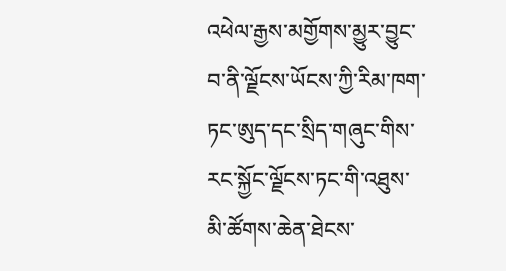འཕེལ་རྒྱས་མགྱོགས་མྱུར་བྱུང་བ་ནི་ལྗོངས་ཡོངས་ཀྱི་རིམ་ཁག་ཏང་ཨུད་དང་སྲིད་གཞུང་གིས་རང་སྐྱོང་ལྗོངས་ཏང་གི་འཐུས་མི་ཚོགས་ཆེན་ཐེངས་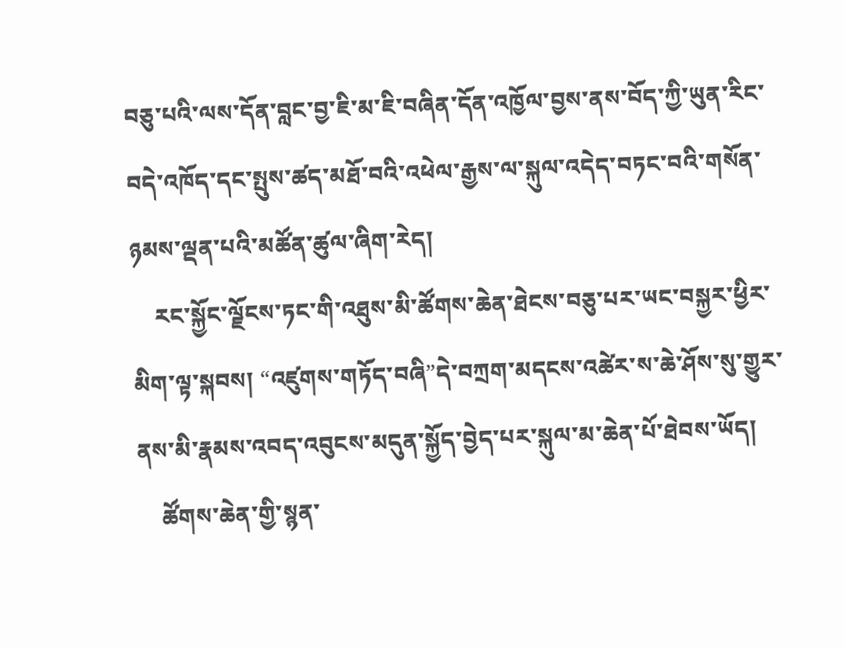བཅུ་པའི་ལས་དོན་བླང་བྱ་ཇི་མ་ཇི་བཞིན་དོན་འཁྱོལ་བྱས་ནས་བོད་ཀྱི་ཡུན་རིང་བདེ་འཁོད་དང་སྤུས་ཚད་མཐོ་བའི་འཕེལ་རྒྱས་ལ་སྐུལ་འདེད་བཏང་བའི་གསོན་ཉམས་ལྡན་པའི་མཚོན་ཚུལ་ཞིག་རེད།
    རང་སྐྱོང་ལྗོངས་ཏང་གི་འཐུས་མི་ཚོགས་ཆེན་ཐེངས་བཅུ་པར་ཡང་བསྐྱར་ཕྱིར་མིག་ལྟ་སྐབས། “འཛུགས་གཏོད་བཞི”དེ་བཀྲག་མདངས་འཚེར་ས་ཆེ་ཤོས་སུ་གྱུར་ནས་མི་རྣམས་འབད་འབུངས་མདུན་སྐྱོད་བྱེད་པར་སྐུལ་མ་ཆེན་པོ་ཐེབས་ཡོད།
    ཚོགས་ཆེན་གྱི་སྙན་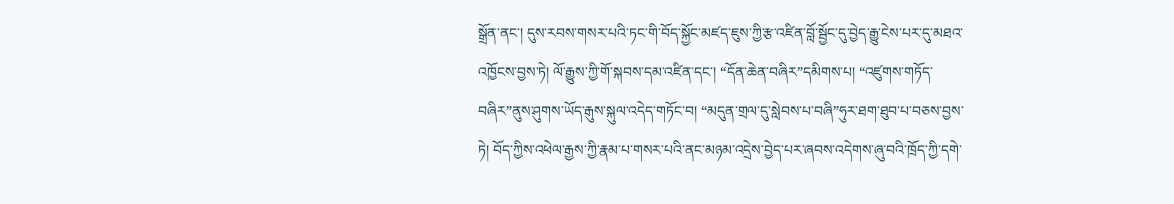སྒྲོན་ནང་། དུས་རབས་གསར་པའི་ཏང་གི་བོད་སྐྱོང་མཛད་ཇུས་ཀྱི་རྩ་འཛིན་བློ་སྦྱོང་དུ་བྱེད་རྒྱུ་ངེས་པར་དུ་མཐའ་འཁྱོངས་བྱས་ཏེ། ལོ་རྒྱུས་ཀྱི་གོ་སྐབས་དམ་འཛིན་དང་། “དོན་ཆེན་བཞིར”དམིགས་པ། “འཛུགས་གཏོད་བཞིར”ནུས་ཤུགས་ཡོད་རྒུས་སྐུལ་འདེད་གཏོང་བ། “མདུན་གྲལ་དུ་སླེབས་པ་བཞི”ཧུར་ཐག་ཐུབ་པ་བཅས་བྱས་ཏེ། བོད་ཀྱིས་འཕེལ་རྒྱས་ཀྱི་རྣམ་པ་གསར་པའི་ནང་མཉམ་འདྲེས་བྱེད་པར་ཞབས་འདེགས་ཞུ་བའི་ཁྲོད་ཀྱི་དགེ་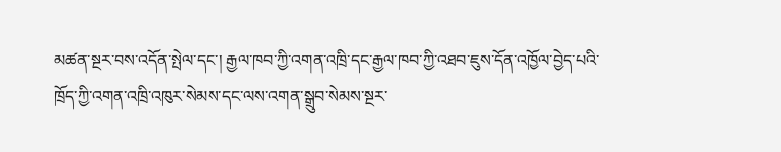མཚན་སྔར་བས་འདོན་སྤེལ་དང་། རྒྱལ་ཁབ་ཀྱི་འགན་འཁྲི་དང་རྒྱལ་ཁབ་ཀྱི་འཐབ་ཇུས་དོན་འཁྱོལ་བྱེད་པའི་ཁྲོད་ཀྱི་འགན་འཁྲི་འཁུར་སེམས་དང་ལས་འགན་སྒྲུབ་སེམས་སྔར་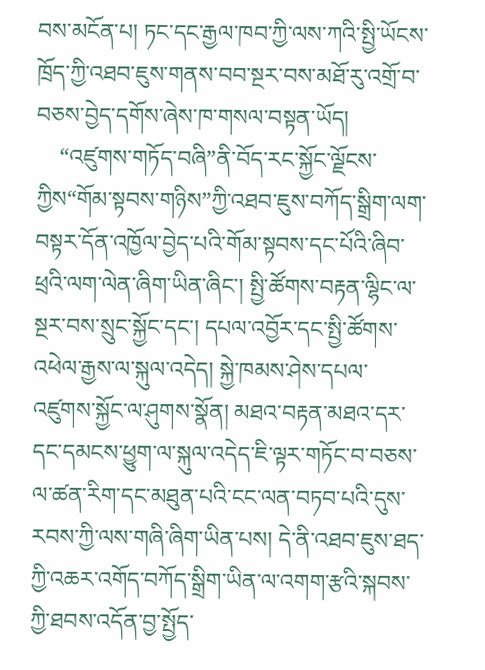བས་མངོན་པ། ཏང་དང་རྒྱལ་ཁབ་ཀྱི་ལས་ཀའི་སྤྱི་ཡོངས་ཁྲོད་ཀྱི་འཐབ་ཇུས་གནས་བབ་སྔར་བས་མཐོ་རུ་འགྲོ་བ་བཅས་བྱེད་དགོས་ཞེས་ཁ་གསལ་བསྟན་ཡོད།
    “འཛུགས་གཏོད་བཞི”ནི་བོད་རང་སྐྱོང་ལྗོངས་ཀྱིས“གོམ་སྟབས་གཉིས”ཀྱི་འཐབ་ཇུས་བཀོད་སྒྲིག་ལག་བསྟར་དོན་འཁྱོལ་བྱེད་པའི་གོམ་སྟབས་དང་པོའི་ཞིབ་ཕྲའི་ལག་ལེན་ཞིག་ཡིན་ཞིང་། སྤྱི་ཚོགས་བརྟན་ལྷིང་ལ་སྔར་བས་སྲུང་སྐྱོང་དང་། དཔལ་འབྱོར་དང་སྤྱི་ཚོགས་འཕེལ་རྒྱས་ལ་སྐུལ་འདེད། སྐྱེ་ཁམས་ཤེས་དཔལ་འཛུགས་སྐྱོང་ལ་ཤུགས་སྣོན། མཐའ་བརྟན་མཐའ་དར་དང་དམངས་ཕྱུག་ལ་སྐུལ་འདེད་ཇི་ལྟར་གཏོང་བ་བཅས་ལ་ཚན་རིག་དང་མཐུན་པའི་ངང་ལན་བཏབ་པའི་དུས་རབས་ཀྱི་ལས་གཞི་ཞིག་ཡིན་པས། དེ་ནི་འཐབ་ཇུས་ཐད་ཀྱི་འཆར་འགོད་བཀོད་སྒྲིག་ཡིན་ལ་འགག་རྩའི་སྐབས་ཀྱི་ཐབས་འདོན་བྱ་སྤྱོད་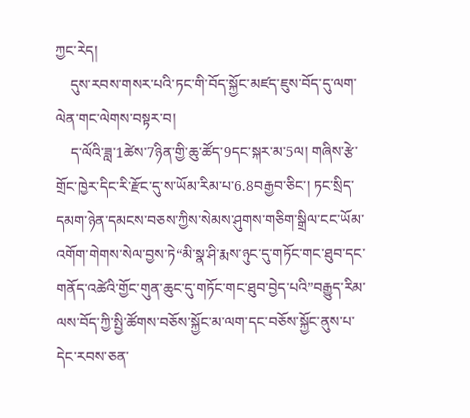ཀྱང་རེད།
    དུས་རབས་གསར་པའི་ཏང་གི་བོད་སྐྱོང་མཛད་ཇུས་བོད་དུ་ལག་ལེན་གང་ལེགས་བསྟར་བ།
    ད་ལོའི་ཟླ་1ཚེས་7ཉིན་གྱི་ཆུ་ཚོད་9དང་སྐར་མ་5ལ། གཞིས་རྩེ་གྲོང་ཁྱེར་དིང་རི་རྫོང་དུ་ས་ཡོམ་རིམ་པ་6.8བརྒྱབ་ཅིང་། ཏང་སྲིད་དམག་ཉེན་དམངས་བཅས་ཀྱིས་སེམས་ཤུགས་གཅིག་སྒྲིལ་ངང་ཡོམ་འགོག་གེགས་སེལ་བྱས་ཏེ“མི་སྣ་ཤི་རྨས་ཉུང་དུ་གཏོང་གང་ཐུབ་དང་གནོད་འཚེའི་གྱོང་གུན་ཆུང་དུ་གཏོང་གང་ཐུབ་བྱེད་པའི”བརྒྱུད་རིམ་ལས་བོད་ཀྱི་སྤྱི་ཚོགས་བཅོས་སྐྱོང་མ་ལག་དང་བཅོས་སྐྱོང་ནུས་པ་དེང་རབས་ཅན་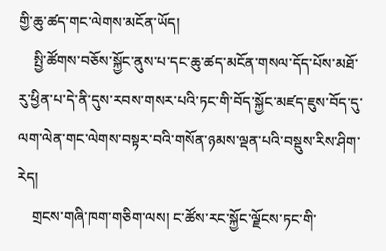གྱི་ཆུ་ཚད་གང་ལེགས་མངོན་ཡོད།
    སྤྱི་ཚོགས་བཅོས་སྐྱོང་ནུས་པ་དང་ཆུ་ཚད་མངོན་གསལ་དོད་པོས་མཐོ་རུ་ཕྱིན་པ་དེ་ནི་དུས་རབས་གསར་པའི་ཏང་གི་བོད་སྐྱོང་མཛད་ཇུས་བོད་དུ་ལག་ལེན་གང་ལེགས་བསྟར་བའི་གསོན་ཉམས་ལྡན་པའི་བསྡུས་རིས་ཤིག་རེད།
    གྲངས་གཞི་ཁག་གཅིག་ལས། ང་ཚོས་རང་སྐྱོང་ལྗོངས་ཏང་གི་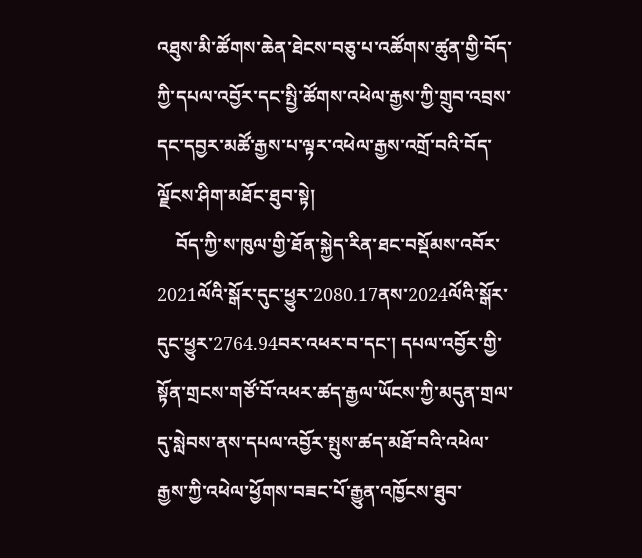འཐུས་མི་ཚོགས་ཆེན་ཐེངས་བཅུ་པ་འཚོགས་ཚུན་གྱི་བོད་ཀྱི་དཔལ་འབྱོར་དང་སྤྱི་ཚོགས་འཕེལ་རྒྱས་ཀྱི་གྲུབ་འབྲས་དང་དབྱར་མཚོ་རྒྱས་པ་ལྟར་འཕེལ་རྒྱས་འགྲོ་བའི་བོད་ལྗོངས་ཤིག་མཐོང་ཐུབ་སྟེ།
    བོད་ཀྱི་ས་ཁུལ་གྱི་ཐོན་སྐྱེད་རིན་ཐང་བསྡོམས་འབོར་2021ལོའི་སྒོར་དུང་ཕྱུར་2080.17ནས་2024ལོའི་སྒོར་དུང་ཕྱུར་2764.94བར་འཕར་བ་དང་། དཔལ་འབྱོར་གྱི་སྟོན་གྲངས་གཙོ་བོ་འཕར་ཚད་རྒྱལ་ཡོངས་ཀྱི་མདུན་གྲལ་དུ་སླེབས་ནས་དཔལ་འབྱོར་སྤུས་ཚད་མཐོ་བའི་འཕེལ་རྒྱས་ཀྱི་འཕེལ་ཕྱོགས་བཟང་པོ་རྒྱུན་འཁྱོངས་ཐུབ་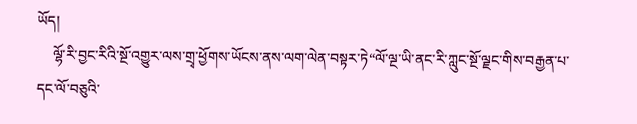ཡོད།
    ལྷོ་རི་བྱང་རིའི་སྔོ་འགྱུར་ལས་གྲྭ་ཕྱོགས་ཡོངས་ནས་ལག་ལེན་བསྟར་ཏེ“ལོ་ལྔ་ཡི་ནང་རི་ཀླུང་སྔོ་ལྗང་གིས་བརྒྱན་པ་དང་ལོ་བཅུའི་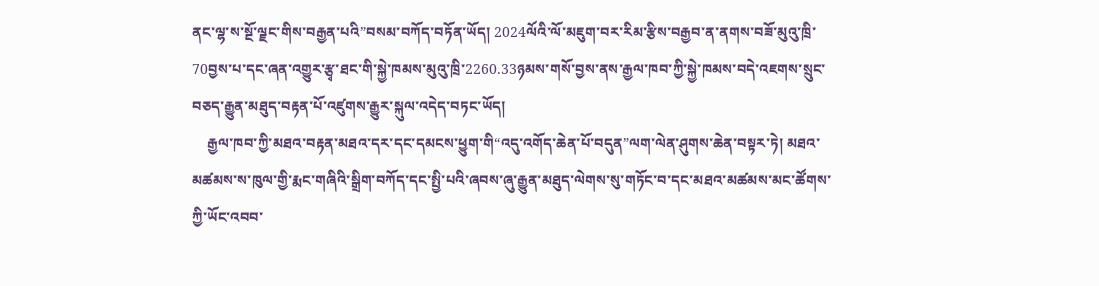ནང་ལྷ་ས་སྔོ་ལྗང་གིས་བརྒྱན་པའི”བསམ་བཀོད་བཏོན་ཡོད། 2024ལོའི་ལོ་མཇུག་བར་རིམ་རྩིས་བརྒྱབ་ན་ནགས་བཟོ་མུའུ་ཁྲི་70བྱས་པ་དང་ཞན་འགྱུར་རྩྭ་ཐང་གི་སྐྱེ་ཁམས་མུའུ་ཁྲི་2260.33ཉམས་གསོ་བྱས་ནས་རྒྱལ་ཁབ་ཀྱི་སྐྱེ་ཁམས་བདེ་འཇགས་སྲུང་བཅད་རྒྱུན་མཐུད་བརྟན་པོ་འཛུགས་རྒྱུར་སྐུལ་འདེད་བཏང་ཡོད།
    རྒྱལ་ཁབ་ཀྱི་མཐའ་བརྟན་མཐའ་དར་དང་དམངས་ཕྱུག་གི“འདུ་འགོད་ཆེན་པོ་བདུན”ལག་ལེན་ཤུགས་ཆེན་བསྟར་ཏེ། མཐའ་མཚམས་ས་ཁུལ་གྱི་རྨང་གཞིའི་སྒྲིག་བཀོད་དང་སྤྱི་པའི་ཞབས་ཞུ་རྒྱུན་མཐུད་ལེགས་སུ་གཏོང་བ་དང་མཐའ་མཚམས་མང་ཚོགས་ཀྱི་ཡོང་འབབ་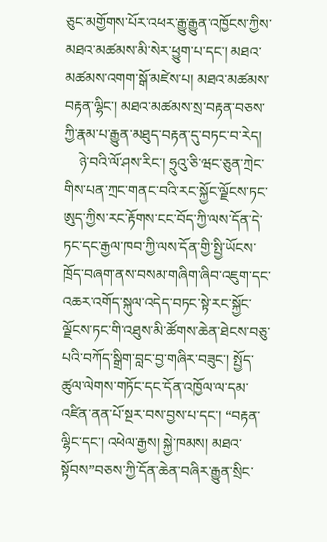ཅུང་མགྱོགས་པོར་འཕར་རྒྱུ་རྒྱུན་འཁྱོངས་ཀྱིས་མཐའ་མཚམས་མི་སེར་ཕྱུག་པ་དང་། མཐའ་མཚམས་འགག་སྒོ་མཛེས་པ། མཐའ་མཚམས་བརྟན་ལྷིང་། མཐའ་མཚམས་སྲ་བརྟན་བཅས་ཀྱི་རྣམ་པ་རྒྱུན་མཐུད་བརྟན་དུ་བཏང་བ་རེད།
    ཉེ་བའི་ལོ་ཤས་རིང་། ཧྲུའུ་ཅི་ཝང་ཅུན་ཀྲེང་གིས་པན་ཀྲང་གནང་བའི་རང་སྐྱོང་ལྗོངས་ཏང་ཨུད་ཀྱིས་རང་རྟོགས་ངང་བོད་ཀྱི་ལས་དོན་དེ་ཏང་དང་རྒྱལ་ཁབ་ཀྱི་ལས་དོན་གྱི་སྤྱི་ཡོངས་ཁྲོད་བཞག་ནས་བསམ་གཞིག་ཞིབ་འཇུག་དང་འཆར་འགོད་སྐུལ་འདེད་བཏང་སྟེ་རང་སྐྱོང་ལྗོངས་ཏང་གི་འཐུས་མི་ཚོགས་ཆེན་ཐེངས་བཅུ་པའི་བཀོད་སྒྲིག་བླང་བྱ་གཞིར་བཟུང་། སྤྱོད་ཚུལ་ལེགས་གཏོང་དང་དོན་འཁྱོལ་ལ་དམ་འཛིན་ནན་པོ་སྔར་བས་བྱས་པ་དང་། “བརྟན་ལྷིང་དང་། འཕེལ་རྒྱས། སྐྱེ་ཁམས། མཐའ་སྟོབས”བཅས་ཀྱི་དོན་ཆེན་བཞིར་རྒྱུན་སྲིང་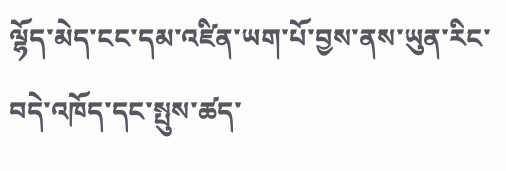ལྷོད་མེད་ངང་དམ་འཛིན་ཡག་པོ་བྱས་ནས་ཡུན་རིང་བདེ་འཁོད་དང་སྤུས་ཚད་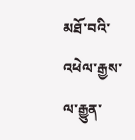མཐོ་བའི་འཕེལ་རྒྱས་ལ་རྒྱུན་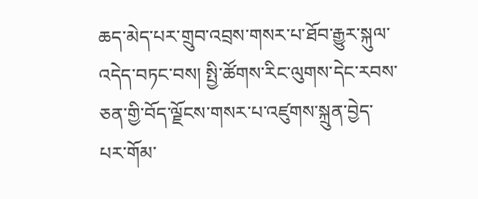ཆད་མེད་པར་གྲུབ་འབྲས་གསར་པ་ཐོབ་རྒྱུར་སྐུལ་འདེད་བཏང་བས། སྤྱི་ཚོགས་རིང་ལུགས་དེང་རབས་ཅན་གྱི་བོད་ལྗོངས་གསར་པ་འཛུགས་སྐྲུན་བྱེད་པར་གོམ་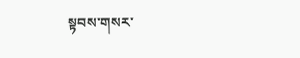སྟབས་གསར་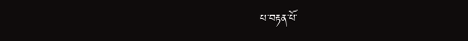པ་བརྟན་པོ་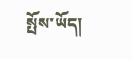སྤོས་ཡོད།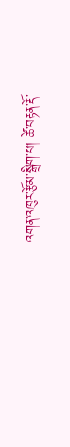འགན་འཁུར་རྩོམ་སྒྲིག་པ། ཚེ་བརྟན་རྡོ་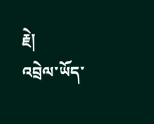རྗེ།
འབྲེལ་ཡོད་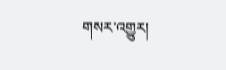གསར་འགྱུར།